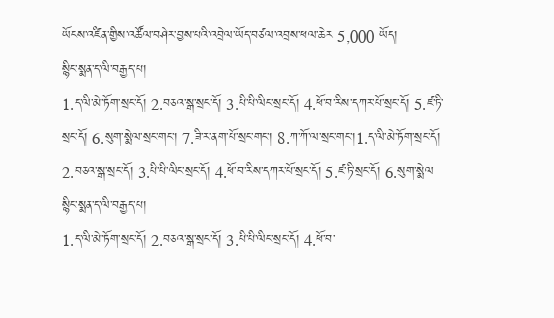ཡོངས་འཛིན་གྱིས་འཚོལ་བཤེར་བྱས་པའི་འབྲེལ་ཡོད་བཙལ་འབྲས་ཕལ་ཆེར 5,000 ཡོད།
སྙིང་སྨན་ད་ལི་བརྒྱད་པ།
1.ད་ལི་མེ་ཏོག་སྲང་དོ། 2.བཅའ་སྒ་སྲང་དོ། 3.པི་པི་ལིང་སྲང་དོ། 4.ཕོ་བ་རིས་དཀར་པོ་སྲང་དོ། 5.ཛ་ཏི་སྲང་དོ། 6.སུག་སྨེལ་སྲང་གང་། 7.ཟི་ར་ནག་པོ་སྲང་གང་། 8.ཀ་ཀོ་ལ་སྲང་གང་།1.ད་ལི་མེ་ཏོག་སྲང་དོ། 2.བཅའ་སྒ་སྲང་དོ། 3.པི་པི་ལིང་སྲང་དོ། 4.ཕོ་བ་རིས་དཀར་པོ་སྲང་དོ། 5.ཛ་ཏི་སྲང་དོ། 6.སུག་སྨེལ
སྙིང་སྨན་ད་ལི་བརྒྱད་པ།
1.ད་ལི་མེ་ཏོག་སྲང་དོ། 2.བཅའ་སྒ་སྲང་དོ། 3.པི་པི་ལིང་སྲང་དོ། 4.ཕོ་བ་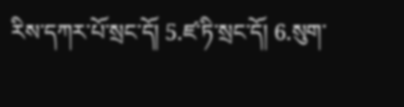རིས་དཀར་པོ་སྲང་དོ། 5.ཛ་ཏི་སྲང་དོ། 6.སུག་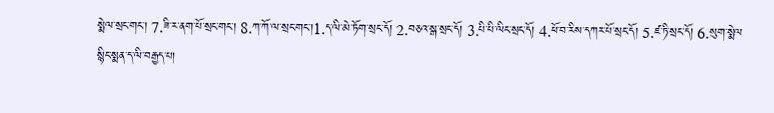སྨེལ་སྲང་གང་། 7.ཟི་ར་ནག་པོ་སྲང་གང་། 8.ཀ་ཀོ་ལ་སྲང་གང་།1.ད་ལི་མེ་ཏོག་སྲང་དོ། 2.བཅའ་སྒ་སྲང་དོ། 3.པི་པི་ལིང་སྲང་དོ། 4.ཕོ་བ་རིས་དཀར་པོ་སྲང་དོ། 5.ཛ་ཏི་སྲང་དོ། 6.སུག་སྨེལ
སྙིང་སྨན་ད་ལི་བརྒྱད་པ།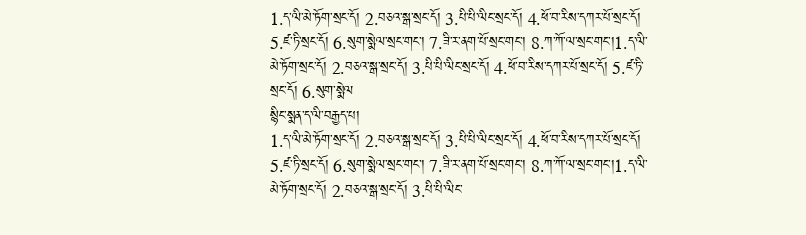1.ད་ལི་མེ་ཏོག་སྲང་དོ། 2.བཅའ་སྒ་སྲང་དོ། 3.པི་པི་ལིང་སྲང་དོ། 4.ཕོ་བ་རིས་དཀར་པོ་སྲང་དོ། 5.ཛ་ཏི་སྲང་དོ། 6.སུག་སྨེལ་སྲང་གང་། 7.ཟི་ར་ནག་པོ་སྲང་གང་། 8.ཀ་ཀོ་ལ་སྲང་གང་།1.ད་ལི་མེ་ཏོག་སྲང་དོ། 2.བཅའ་སྒ་སྲང་དོ། 3.པི་པི་ལིང་སྲང་དོ། 4.ཕོ་བ་རིས་དཀར་པོ་སྲང་དོ། 5.ཛ་ཏི་སྲང་དོ། 6.སུག་སྨེལ
སྙིང་སྨན་ད་ལི་བརྒྱད་པ།
1.ད་ལི་མེ་ཏོག་སྲང་དོ། 2.བཅའ་སྒ་སྲང་དོ། 3.པི་པི་ལིང་སྲང་དོ། 4.ཕོ་བ་རིས་དཀར་པོ་སྲང་དོ། 5.ཛ་ཏི་སྲང་དོ། 6.སུག་སྨེལ་སྲང་གང་། 7.ཟི་ར་ནག་པོ་སྲང་གང་། 8.ཀ་ཀོ་ལ་སྲང་གང་།1.ད་ལི་མེ་ཏོག་སྲང་དོ། 2.བཅའ་སྒ་སྲང་དོ། 3.པི་པི་ལིང་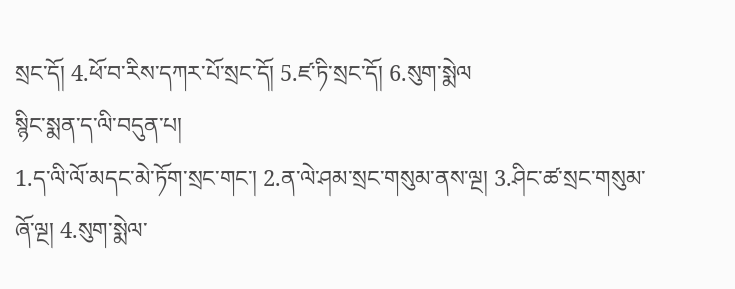སྲང་དོ། 4.ཕོ་བ་རིས་དཀར་པོ་སྲང་དོ། 5.ཛ་ཏི་སྲང་དོ། 6.སུག་སྨེལ
སྙིང་སྨན་ད་ལི་བདུན་པ།
1.ད་ལི་ལོ་མདང་མེ་ཏོག་སྲང་གང་། 2.ན་ལེ་ཤམ་སྲང་གསུམ་ནས་ལྔ། 3.ཤིང་ཚ་སྲང་གསུམ་ཞོ་ལྔ། 4.སུག་སྨེལ་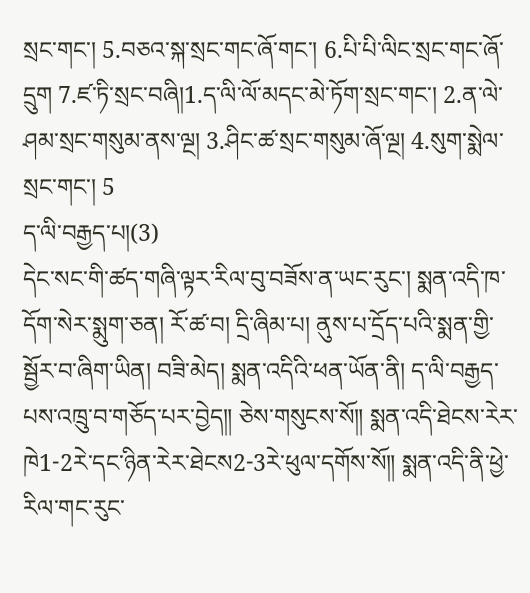སྲང་གང་། 5.བཅའ་སྐ་སྲང་གང་ཞོ་གང་། 6.པི་པི་ལིང་སྲང་གང་ཞོ་དྲུག 7.ཛ་ཏི་སྲང་བཞི།1.ད་ལི་ལོ་མདང་མེ་ཏོག་སྲང་གང་། 2.ན་ལེ་ཤམ་སྲང་གསུམ་ནས་ལྔ། 3.ཤིང་ཚ་སྲང་གསུམ་ཞོ་ལྔ། 4.སུག་སྨེལ་སྲང་གང་། 5
ད་ལི་བརྒྱད་པ།(3)
དེང་སང་གི་ཚད་གཞི་ལྟར་རིལ་བུ་བཟོས་ན་ཡང་རུང་། སྨན་འདི་ཁ་དོག་སེར་སྨུག་ཅན། རོ་ཚ་བ། དྲི་ཞིམ་པ། ནུས་པ་དྲོད་པའི་སྨན་གྱི་སྦྱོར་བ་ཞིག་ཡིན། བཟི་མེད། སྨན་འདིའི་ཕན་ཡོན་ནི། ད་ལི་བརྒྱད་པས་འཁྲུ་བ་གཅོད་པར་བྱེད༎ ཅེས་གསུངས་སོ༎ སྨན་འདི་ཐེངས་རེར་ཁེ1-2རེ་དང་ཉིན་རེར་ཐེངས2-3རེ་ཕུལ་དགོས་སོ༎ སྨན་འདི་ནི་ཕྱེ་རིལ་གང་རུང་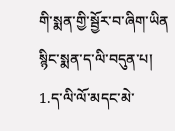གི་སྨན་གྱི་སྦྱོར་བ་ཞིག་ཡིན
སྙིང་སྨན་ད་ལི་བདུན་པ།
1.ད་ལི་ལོ་མདང་མེ་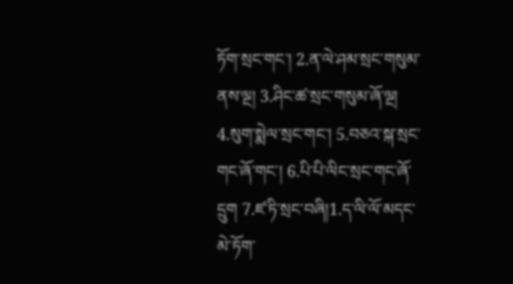ཏོག་སྲང་གང་། 2.ན་ལེ་ཤམ་སྲང་གསུམ་ནས་ལྔ། 3.ཤིང་ཚ་སྲང་གསུམ་ཞོ་ལྔ། 4.སུག་སྨེལ་སྲང་གང་། 5.བཅའ་སྐ་སྲང་གང་ཞོ་གང་། 6.པི་པི་ལིང་སྲང་གང་ཞོ་དྲུག 7.ཛ་ཏི་སྲང་བཞི།1.ད་ལི་ལོ་མདང་མེ་ཏོག་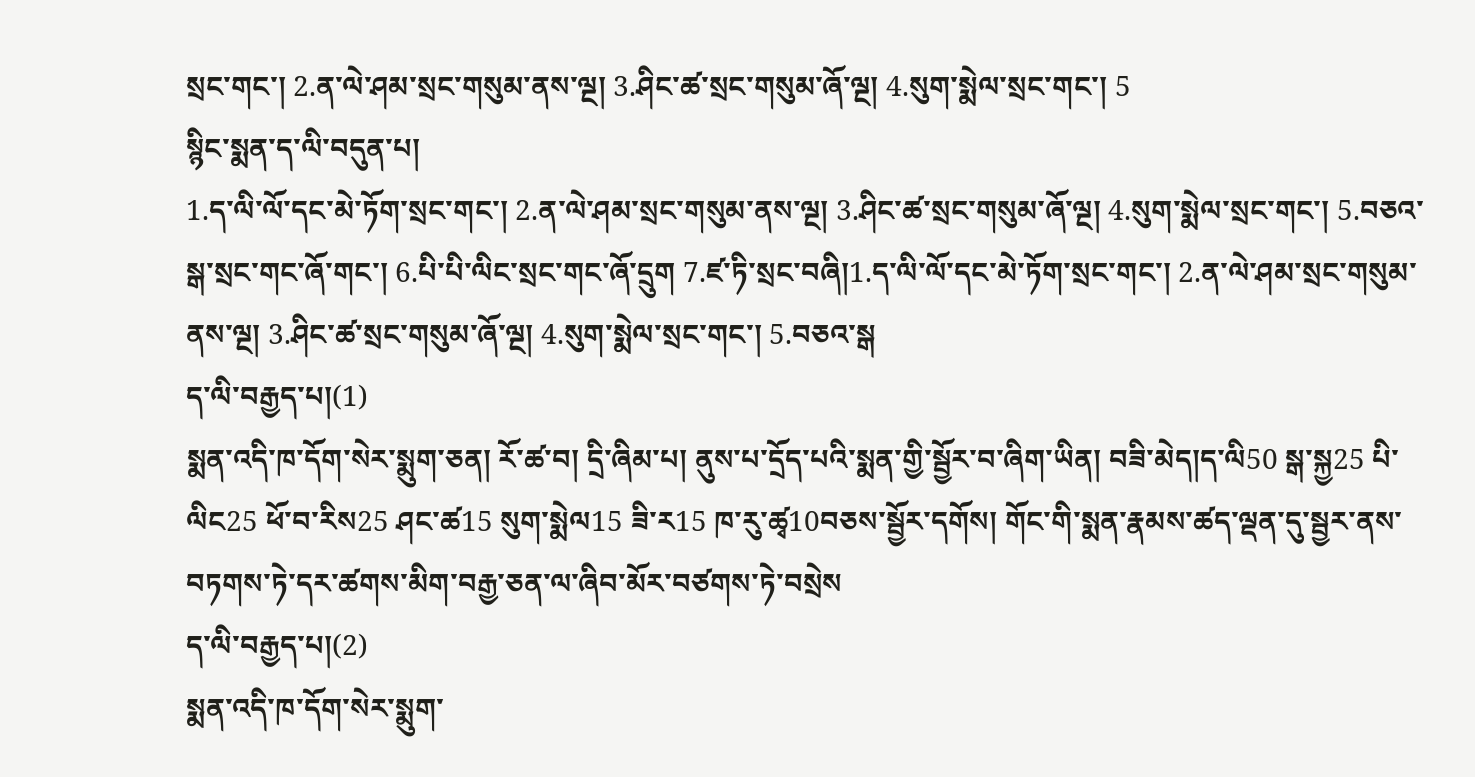སྲང་གང་། 2.ན་ལེ་ཤམ་སྲང་གསུམ་ནས་ལྔ། 3.ཤིང་ཚ་སྲང་གསུམ་ཞོ་ལྔ། 4.སུག་སྨེལ་སྲང་གང་། 5
སྙིང་སྨན་ད་ལི་བདུན་པ།
1.ད་ལི་ལོ་དང་མེ་ཏོག་སྲང་གང་། 2.ན་ལེ་ཤམ་སྲང་གསུམ་ནས་ལྔ། 3.ཤིང་ཚ་སྲང་གསུམ་ཞོ་ལྔ། 4.སུག་སྨེལ་སྲང་གང་། 5.བཅའ་སྒ་སྲང་གང་ཞོ་གང་། 6.པི་པི་ལིང་སྲང་གང་ཞོ་དྲུག 7.ཛ་ཏི་སྲང་བཞི།1.ད་ལི་ལོ་དང་མེ་ཏོག་སྲང་གང་། 2.ན་ལེ་ཤམ་སྲང་གསུམ་ནས་ལྔ། 3.ཤིང་ཚ་སྲང་གསུམ་ཞོ་ལྔ། 4.སུག་སྨེལ་སྲང་གང་། 5.བཅའ་སྒ
ད་ལི་བརྒྱད་པ།(1)
སྨན་འདི་ཁ་དོག་སེར་སྨུག་ཅན། རོ་ཚ་བ། དྲི་ཞིམ་པ། ནུས་པ་དྲོད་པའི་སྨན་གྱི་སྦྱོར་བ་ཞིག་ཡིན། བཟི་མེད།ད་ལི50 སྒ་སྐྱ25 པི་ལིང25 ཕོ་བ་རིས25 ཤང་ཚ15 སུག་སྨེལ15 ཟི་ར15 ཁ་རུ་ཚྭ10བཅས་སྦྱོར་དགོས། གོང་གི་སྨན་རྣམས་ཚད་ལྡན་དུ་སྦྱར་ནས་བཏགས་ཏེ་དར་ཚགས་མིག་བརྒྱ་ཅན་ལ་ཞིབ་མོར་བཙགས་ཏེ་བསྲེས
ད་ལི་བརྒྱད་པ།(2)
སྨན་འདི་ཁ་དོག་སེར་སྨུག་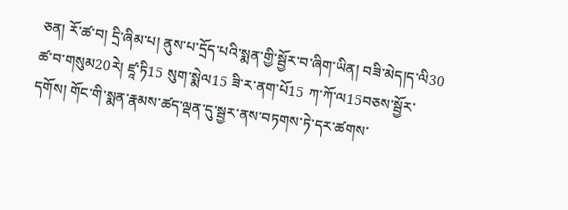ཅན། རོ་ཚ་བ། དྲི་ཞིམ་པ། ནུས་པ་དྲོད་པའི་སྨན་གྱི་སྦྱོར་བ་ཞིག་ཡིན། བཟི་མེད།ད་ལི30 ཚ་བ་གསུམ20རེ། ཛཱ་ཏི15 སུག་སྨེལ15 ཟི་ར་ནག་པོ15 ཀ་ཀོ་ལ15བཅས་སྦྱོར་དགོས། གོང་གི་སྨན་རྣམས་ཚད་ལྡན་དུ་སྦྱར་ནས་བཏགས་ཏེ་དར་ཚགས་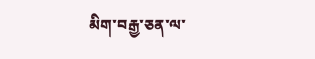མིག་བརྒྱ་ཅན་ལ་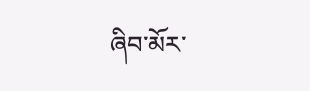ཞིབ་མོར་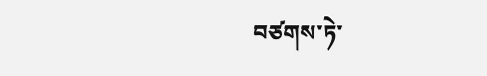བཙགས་ཏེ་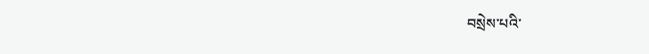བསྲེས་པའི་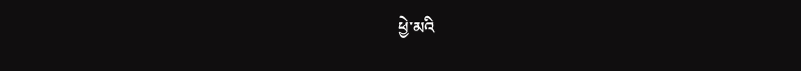ཕྱེ་མའི